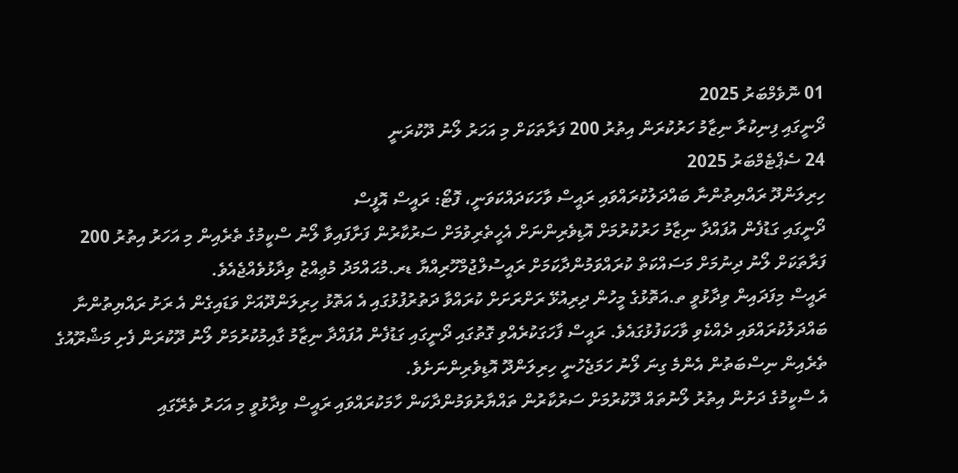01 ނޮވެމްބަރު 2025
ދޯނީގައި ފިނިކުރާ ނިޒާމު ހަރުކުރަން އިތުރު 200 ފަރާތަކަށް މި އަހަރު ލޯނު ދޫކުރަނީ
24 ސެޕްޓެމްބަރު 2025
ހިރިލަންދޫ ރައްޔިތުންނާ ބައްދަލުކުރައްވައި ރައީސް ވާހަކަދައްކަވަނީ، ފޮޓޯ: ރައީސް އޮފީސް
ދޯނީގައި ގަޑުފެން އުފައްދާ ނިޒާމު ހަރުކުރުމަށް އޮޑިވެރިންނަށް އެހީތެރިވުމަށް ސަރުކާރުން ފަށާފައިވާ ލޯނު ސްކީމުގެ ތެރެއިން މި އަހަރު އިތުރު 200 ފަރާތަކަށް ލޯނު ދިނުމަށް މަސައްކަތް ކުރައްވަމުންދާކަމަށް ރައީސުލްޖުމްހޫރިއްޔާ ޑރ.މުޙައްމަދު މުޢިއްޒު ވިދާޅުވެއްޖެއެވެ.
ރައީސް މިފަދައިން ވިދާޅުވީ ތ.އަތޮޅުގެ މީހުން ދިރިއުޅޭ ރަށްރަށަށް ކުރައްވާ ދަތުރުފުޅުގައި އެ އަތޮޅު ހިރިލަންދޫއަށް ވަޑައިގެން އެ ރަށު ރައްޔިތުންނާ ބައްދަލުކުރައްވައި ދެއްކެވި ވާހަކަފުޅުގައެވެ. ރައީސް ފާހަގަކުރެއްވި ގޮތުގައި ދޯނީގައި ގަޑުފެން އުފައްދާ ނިޒާމު ގާއިމުކުރުމަށް ލޯނު ދޫކުރަން ފެށި މަޝްރޫއުގެ ތެރެއިން ނިސްބަތުން އެންމެ ގިނަ ލޯނު ހަމަޖެހުނީ ހިރިލަންދޫ އޮޑިވެރިންނަށެވެ.
އެ ސްކީމުގެ ދަށުން އިތުރު ލޯނުތައް ދޫކުރުމަށް ސަރުކާރުން ތައްޔާރުވަމުންދާކަން ހާމަކުރައްވައި ރައީސް ވިދާޅުވީ މި އަހަރު ތެރޭގައި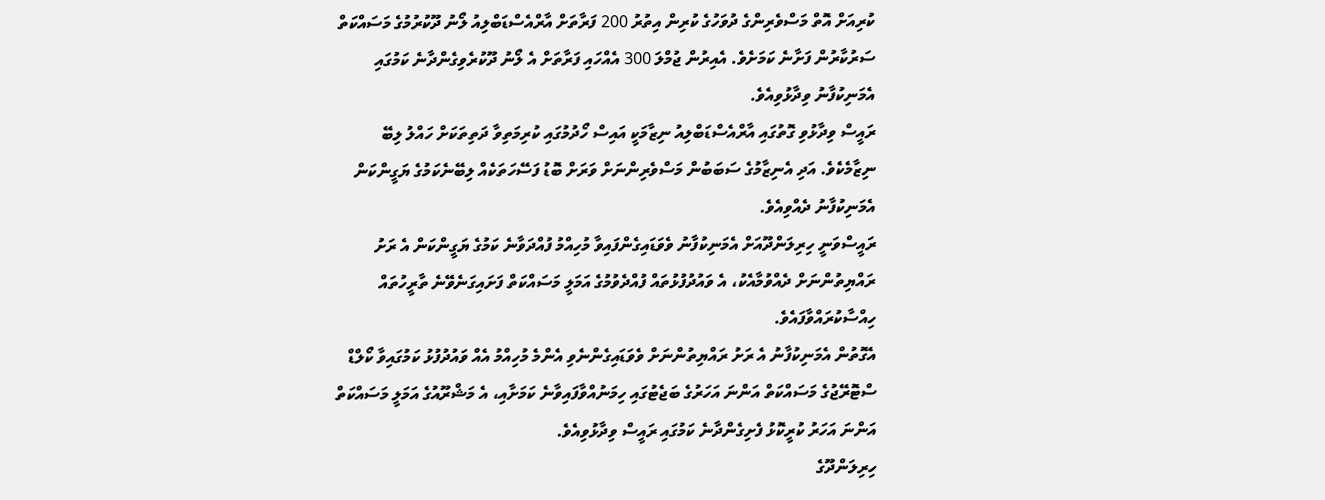ކުރިއަށް އޮތް މަސްވެރިންގެ ދުވަހުގެ ކުރިން އިތުރު 200 ފަރާތަށް އާރްއެސްޑަބްލިއު ލޯނު ދޫކުރުމުގެ މަސައްކަތް ސަރުކާރުން ފަށާނެ ކަމަށެވެ. އެއިރުން ޖުމްލަ 300 އެއްހައި ފަރާތަށް އެ ލޯނު ދޫކުރެވިގެންދާނެ ކަމުގައި އެމަނިކުފާނު ވިދާޅުވިއެވެ.
ރައީސް ވިދާޅުވި ގޮތުގައި އާރްއެސްޑަބްލިއު ނިޒާމަކީ އައިސް ހޯދުމުގައި ކުރިމަތިވާ ދަތިތަކަށް ހައްލު ލިބޭ ނިޒާމެކެވެ. އަދި އެނިޒާމުގެ ސަބަބުން މަސްވެރިންނަށް ވަރަށް ބޮޑު ފަސޭހަތަކެއް ލިބޭނެކަމުގެ ޔަގީންކަން އެމަނިކުފާނު ދެއްވިއެވެ.
ރައީސްވަނީ ހިރިލަންދޫއަށް އެމަނިކުފާނު ވެވަޑައިގެންފައިވާ މުހިއްމު ފުއްދަވާނެ ކަމުގެ ޔަގީންކަން އެ ރަށު ރައްޔިތުންނަށް ދެއްވުމާއެކު، އެ ވައުދުފުޅުތައް ފުއްދެވުމުގެ އަމަލީ މަސައްކަތް ފަށައިގަނެވޭނެ ތާރީހުތައް ހިއްސާކުރައްވާފައެވެ.
އެގޮތުން އެމަނިކުފާނު އެ ރަށު ރައްޔިތުންނަށް ވެވަޑައިގެންނެވި އެންމެ މުހިއްމު އެއް ވައުދުފުޅު ކަމުގައިވާ ކޯލްޑް ސްޓޮރޭޖުގެ މަސައްކަތް އަންނަ އަހަރުގެ ބަޖެޓުގައި ހިމަނުއްވާފައިވާނެ ކަމަށާއި، އެ މަޝްރޫއުގެ އަމަލީ މަސައްކަތް އަންނަ އަހަރު ކުރީކޮޅު ފެށިގެންދާނެ ކަމުގައި ރައީސް ވިދާޅުވިއެވެ.
ހިރިލަންދޫގެ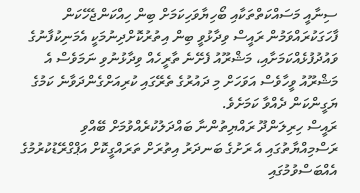ސިނާއީ މަސައްކަތްތަކާއި ބޯހިޔާވަހިކަމަށް ބިން ހިއްކަންޖެހޭކަން ފާހަގަކުރައްވަމުން ރައީސް ވިދާޅުވީ ބިން އިތުރުކޮށްދިނުމަކީ އެމަނިކުފާނުގެ ވައުދުފުޅެއްކަމަށާއި، މަޝްރޫއު ފެށޭނެ ތާރީހެއް ވިދާޅުނުވި ނަމަވެސް އެ މަޝްރޫއު ވީހާވެސް އަވަހަށް މި ދައުރުގެ ތެރޭގައި ކުރިއަށްގެންދަވާނެ ކަމުގެ ޔަގީންކަން ދެއްވާ ކަމަށެވެ.
ރައީސް ހިރިލަންދޫ ރައްޔިތުންނާ ބައްދަލުކުރެއްވުމަށް ބޭއްވި ރަސްމިއްޔާތުގައި އެ ރަށުގެ ބަނދަރު އިތުރަށް ތަރައްގީކޮށް އަޕްގްރޭޑުކުރުމުގެ އެއްބަސްވުމުގައި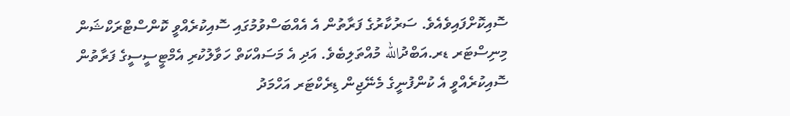ސޮއިކޮށްފައިވެއެވެ. ސަރުކާރުގެ ފަރާތުން އެ އެއްބަސްވުމުގައި ސޮއިކުރެއްވީ ކޮންސްޓްރަކްޝަން މިނިސްޓަރ ޑރ.އަބްދުالله މުއްތަލިބެވެ. އަދި އެ މަސައްކަތް ހަވާލުކުރި އެމްޓީސީސީގެ ފަރާތުން ސޮއިކުރެއްވީ އެ ކުންފުނީގެ މެނޭޖިން ޑިރެކްޓަރ އަހްމަދު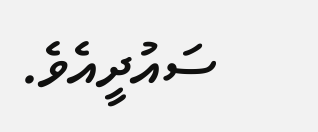ސައުދީއެވެ.